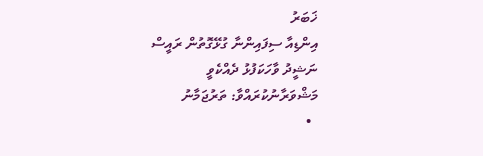ޚަބަރު
އިންޑިއާ ސިފައިންނާ ގުޅޭގޮތުން ރައީސް ނަޝީދު ވާހަކަފުޅު ދެއްކެވީ މަޝްވަރާނުކުރައްވާ: ތަރުޖަމާނު
  •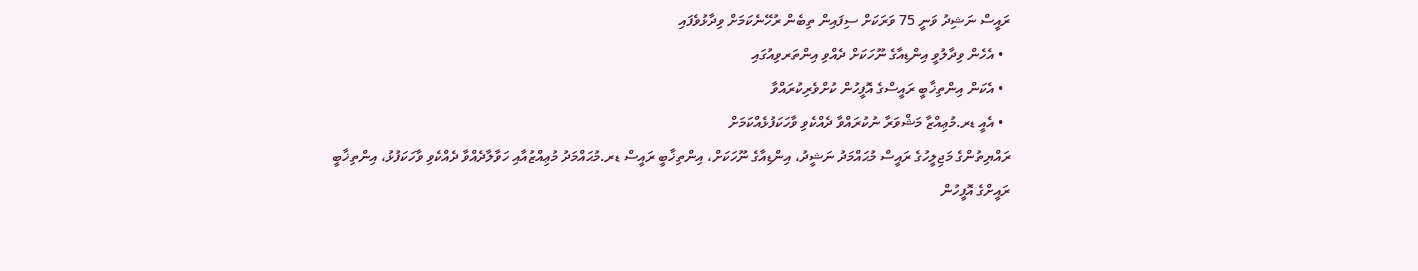ރައީސް ނަޝިދު ވަނީ 75 ވަރަކަށް ސިފައިން ތިބެން ރުހޭނެކަމަށް ވިދާޅުވެފައި
  • އެހެން ވިދާލުވީ އިންޑިއާގެ ނޫހަކަށް ދެއްވި އިންތަރވިއުގައި
  • އެކަން އިންތިޚާބީ ރައީސްގެ އޮފީހުން ކުށްވެރިކުރައްވާ
  • އެއީ ޑރ.މުޢިއްޒާ މަޝްވަރާ ނުކުރައްވާ ދެއްކެވި ވާހަކަފުޅެއްކަމަށް
ރައްޔިތުންގެ މަޖިލީހުގެ ރައީސް މުޙައްމަދު ނަޝީދު، އިންޑިއާގެ ނޫހަކަށް، އިންތިޚާބީ ރައީސް ޑރ.މުޙައްމަދު މުޢިއްޒުއާއި ހަވާލާދެއްވާ ދެއްކެވި ވާހަކަފުޅު، އިންތިޚާބީ ރައީށްގެ އޮފީހުން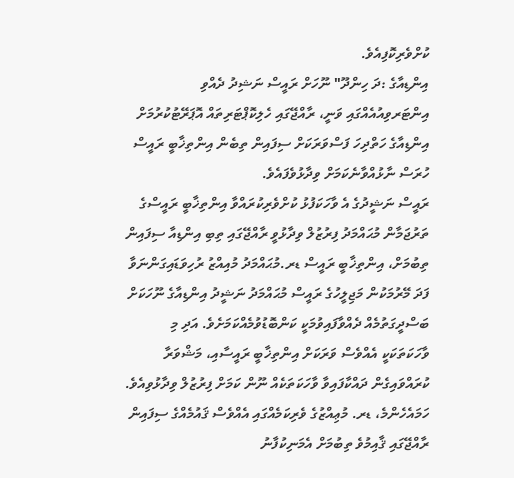ކުށްވެރިކޮފިއެވެ.
އިންޑިއާގެ :ދަ ހިންދޫ" ނޫހަށް ރައީސް ނަޝިދު ދެއްވި އިންޓަރވިއުއެއްގައި ވަނީ، ރާއްޖޭގައި ހެލިކޮޕްޓަރިތައް އޮޕަރޭޓުކުރުމަށް އިންޑިއާގެ ހަތްދިހަ ފަސްވަރަކަށް ސިފައިން ތިބެން އިންތިޚާބީ ރައީސް ހުރަސް ނާޅުއްވާނެކަމަށް ވިދާޅުވެފައެވެ.
ރައީސް ނަޝީދުގެ އެ ވާހަކަފުޅު ކުށްވެރިކުރައްވާ އިންތިޚާބީ ރައީސްގެ ތަރުޖަމާން މުޙައްމަދު ފިރުޒުލް ވިދާޅުވީ ރާއްޖޭގައި ތިބި އިންޑިއާ ސިފައިން ތިބުމަށް، އިންތިޚާބީ ރައީސް ޑރ.މުޙައްމަދު މުއިއްޒު ރުހިވަޑައިގަންނަވާ ފަދަ މޭރުމަކުން މަޖިލީހުގެ ރައީސް މުޙައްމަދު ނަޝީދު އިންޑިއާގެ ނޫހަކަށް ބަސްދީގަތުމެއް ދެއްވާފައިވުމަކީ ކަންބޮޑުވުމެއްކަމަށެވެ. އަދި މި ވާހަކަތަކަކީ އެއްވެސް ވަރަކަށް އިންތިޚާބީ ރައީސާއި، މަޝްވަރާ ކުރައްވައިގެން ދައްކާފައިވާ ވާހަކަތަކެއް ނޫން ކަމަށް ފިރުޒުލް ވިދާޅުވިއެވެ. ހަމައެހެންމެ، ޑރ. މުޢިއްޒުގެ ވެރިކަމެއްގައި އެއްވެސް ޤައުމެއްގެ ސިފައިން ރާއްޖޭގައި ޤާއިމުވެ ތިބުމަށް އެމަނިކުފާނު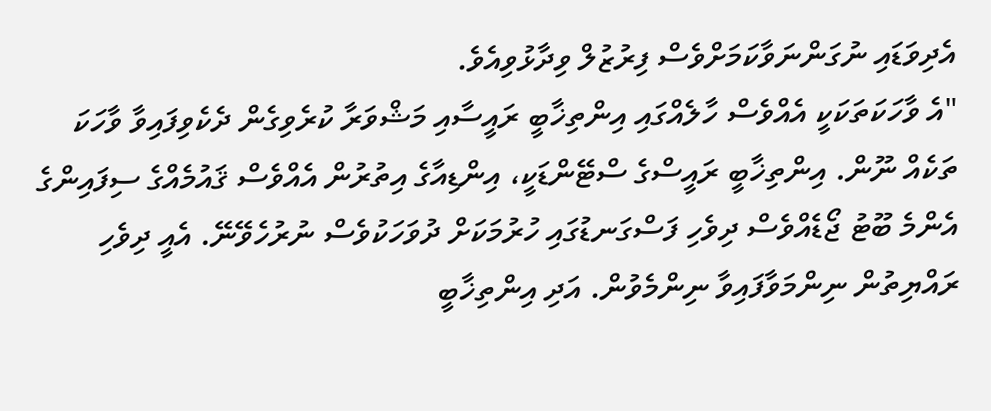އެދިވަޑައި ނުގަންނަވާކަމަށްވެސް ފިރުޒުލް ވިދާޅުވިއެވެ.
"އެ ވާހަކަތަކަކީ އެއްވެސް ހާލެއްގައި އިންތިޚާބީ ރައީސާއި މަޝްވަރާ ކުރެވިގެން ދެކެވިފައިވާ ވާހަކަ ތަކެއް ނޫން. އިންތިޚާބީ ރައީސްގެ ސްޓޭންޑަކީ، އިންޑިއާގެ އިތުރުން އެއްވެސް ޤައުމެއްގެ ސިފައިންގެ އެންމެ ބޫޓު ޖޯޑެއްވެސް ދިވެހި ފަސްގަނޑުގައި ހުރުމަކަށް ދުވަހަކުވެސް ނުރުހެވޭނޭ. އެއީ ދިވެހި ރައްޔިތުން ނިންމަވާފައިވާ ނިންމެވުން. އަދި އިންތިޚާބީ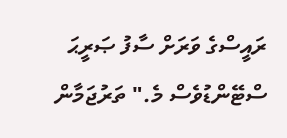ރައީސްގެ ވަރަށް ސާފު ޞަރީޙަ ސްޓޭންޑުވެސް މެ." ތަރުޖަމާން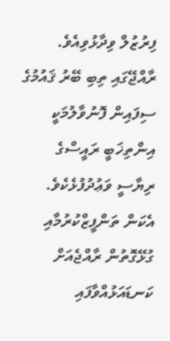ފިރުޒުލް ވިދާޅުވިއެވެ.
ރާއްޖޭގައި ތިބި ބޭރު ޤައުމުގެ ސިފައިން ފޮނުވާލުމަކީ އިންތިޚަބީ ރައީސްގެ ރިޔާސީ ވަޢުދުފުޅެކެވެ. އެކަން ތަންފީޒްކުރުމާއި ގުޅޭގޮތުން ރާއްޖެއަށް ކަނޑައަޅުއްވާފައި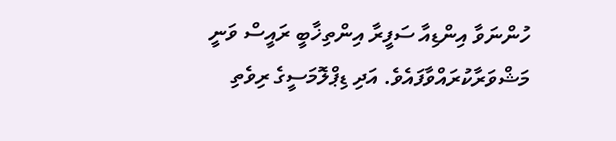ހުންނަވާ އިންޑިއާ ސަފީރާ އިންތިޚާބީ ރައީސް ވަނީ މަޝްވަރާކުރައްވާފައެވެ. އަދި ޑިޕްލޮމަސީގެ ރިވެތި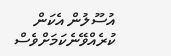އުސޫލުން އެކަން ކުރެއްވޭނެކަމަށްވެސް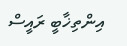އިންތިޚާބީ ރައީސް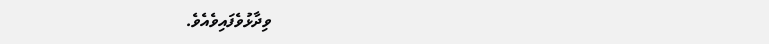ވިދާޅުވެފައިވެއެވެ.